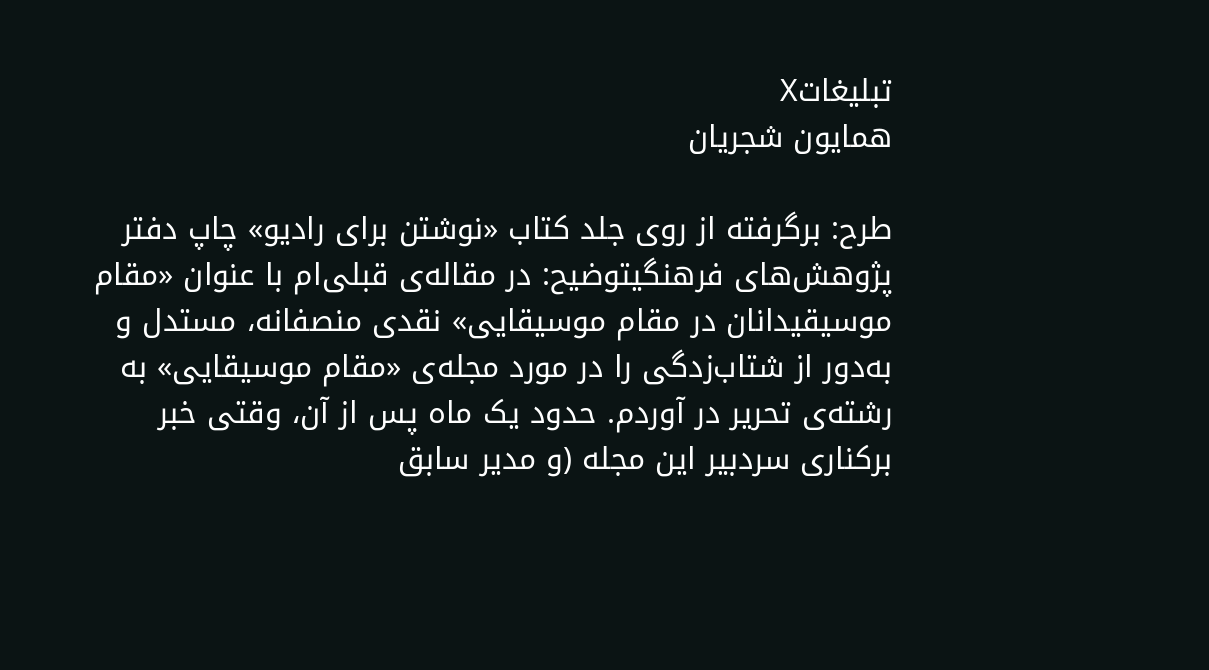تبليغاتX
همایون شجریان

طرح: برگرفته از روی جلد کتاب «نوشتن برای رادیو» چاپ دفتر پژوهش‌های فرهنگیتوضیح: در مقاله‌ی قبلی‌ام با عنوان «مقام موسیقیدانان در مقام موسیقایی» نقدی منصفانه، مستدل و به‌دور از شتاب‌زدگی را در مورد مجله‌ی «مقام موسیقایی» به رشته‌ی تحریر در آوردم. حدود یک ماه پس از آن، وقتی خبر برکناری سردبیر این مجله (و مدیر سابق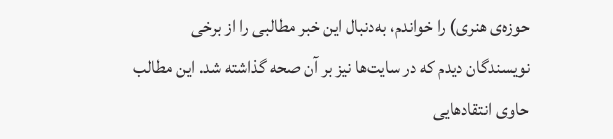حوزه‌ی هنری) را خواندم، به‌دنبال این خبر مطالبی را از برخی نویسندگان دیدم که در سایت‌ها نیز بر آن صحه گذاشته شد. این مطالب حاوی انتقادهایی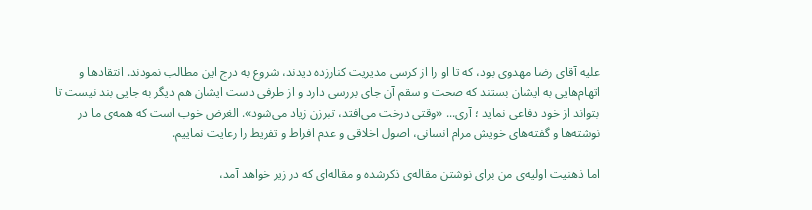علیه آقای رضا مهدوی بود، که تا او را از کرسی مدیریت کنارزده دیدند، شروع به درج این مطالب نمودند. انتقادها و اتهام‌هایی به ایشان بستند که صحت و سقم آن جای بررسی دارد و از طرفی دست ایشان هم دیگر به جایی بند نیست تا بتواند از خود دفاعی نماید ؛ آری... «وقتی درخت می‌افتد، تبرزن زیاد می‌شود». الغرض خوب است که همه‌ی ما در نوشته‌ها و گفته‌های خویش مرام انسانی، اصول اخلاقی و عدم افراط و تفریط را رعایت نماییم.

اما ذهنیت اولیه‌ی من برای نوشتن مقاله‌ی ذکرشده و مقاله‌ای که در زیر خواهد آمد،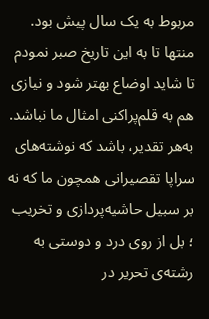مربوط به یک سال پیش بود. منتها تا به این تاریخ صبر نمودم تا شاید اوضاع بهتر شود و نیازی هم به قلم‌پراکنی امثال ما نباشد. به‌هر تقدیر، باشد که نوشته‌های سراپا تقصیرانی همچون ما که نه بر سبیل حاشیه‌پردازی و تخریب ؛ بل از روی درد و دوستی به رشته‌ی تحریر در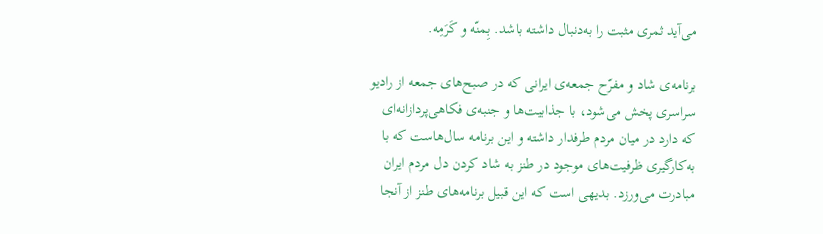می‌آید ثمری مثبت را به‌دنبال داشته باشد. بِمنّه و کَرَمِه.

برنامه‌ی شاد و مفرّح جمعه‌ی ایرانی که در صبح‌های جمعه از رادیو سراسری پخش می‌شود، با جذابیت‌ها و جنبه‌ی فکاهی‌پردازانه‌ای که دارد در میان مردم طرفدار داشته و این برنامه سال‌هاست که با به‌کارگیری ظرفیت‌های موجود در طنز به شاد کردن دل مردم ایران مبادرت می‌ورزد. بدیهی است که این قبیل برنامه‌های طنز از آنجا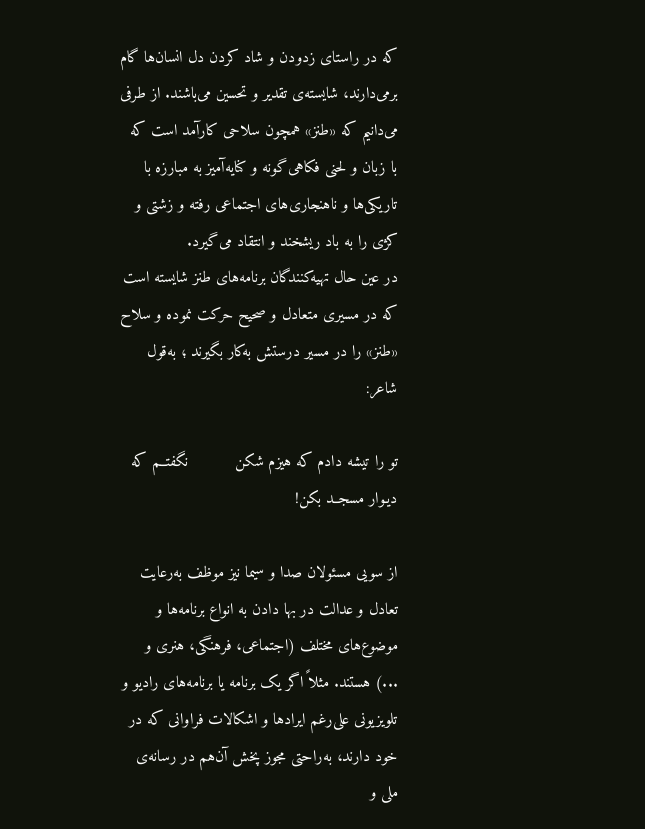که در راستای زدودن و شاد کردن دل انسان‌ها گام برمی‌دارند، شایسته‌ی تقدیر و تحسین می‌باشند. از طرفی می‌دانیم که «طنز» همچون سلاحی کارآمد است که با زبان و لحنی فکاهی‌گونه و کنایه‌آمیز به مبارزه با تاریکی‌ها و ناهنجاری‌های اجتماعی رفته و زشتی و کژی را به باد ریشخند و انتقاد می‌گیرد.
در عین حال تهیه‌کنندگان برنامه‌های طنز شایسته است که در مسیری متعادل و صحیح حرکت نموده و سلاح «طنز» را در مسیر درستش به‌کار بگیرند ؛ به‌قول شاعر:

تو را تیشه دادم که هیزم شکن          نگفتــم که دیـوار مسجــد بکن!

از سویی مسئولان صدا و سیما نیز موظف به‌رعایت تعادل و عدالت در بها دادن به انواع برنامه‌ها و موضوع‌های مختلف (اجتماعی، فرهنگی، هنری و ...) هستند. مثلاً اگر یک برنامه یا برنامه‌های رادیو و تلویزیونی علی‌رغم ایرادها و اشکالات فراوانی که در خود دارند، به‌راحتی مجوز پخش آن‌هم در رسانه‌ی ملی و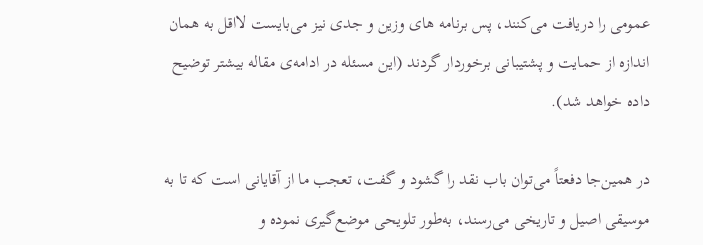عمومی را دریافت می‌کنند، پس برنامه های وزین و جدی نیز می‌بایست لااقل به همان اندازه از حمایت و پشتیبانی برخوردار گردند (این مسئله در ادامه‌ی مقاله بیشتر توضیح داده خواهد شد).

در همین‌جا دفعتاً می‌توان باب نقد را گشود و گفت، تعجب ما از آقایانی است که تا به موسیقی اصیل و تاریخی می‌رسند، به‌طور تلویحی موضع‌گیری نموده و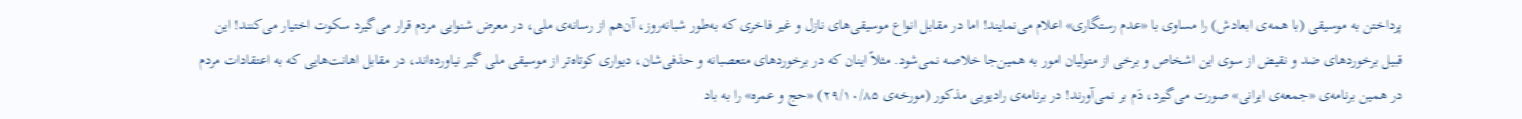پرداختن به موسیقی (با همه‌ی ابعادش) را مساوی با «عدم رستگاری» اعلام می‌نمایند! اما در مقابل انواع موسیقی‌های نازل و غیر فاخری که به‌طور شبانه‌روز، آن‌هم از رسانه‌ی ملی، در معرض شنوایی مردم قرار می‌گیرد سکوت اختیار می‌کنند! این قبیل برخوردهای ضد و نقیض از سوی این اشخاص و برخی از متولیان امور به همین‌جا خلاصه نمی‌شود. مثلاً اینان که در برخوردهای متعصبانه و حذفی‌شان، دیواری کوتاه‌تر از موسیقی ملی گیر نیاورده‌اند، در مقابل اهانت‌هایی که به اعتقادات مردم در همین برنامه‌ی «جمعه‌ی ایرانی» صورت می‌گیرد، دَم بر نمی‌آورند! در برنامه‌ی رادیویی مذکور (مورخه‌ی ۲۹/۱۰/۸۵) «حج و عمره» را به باد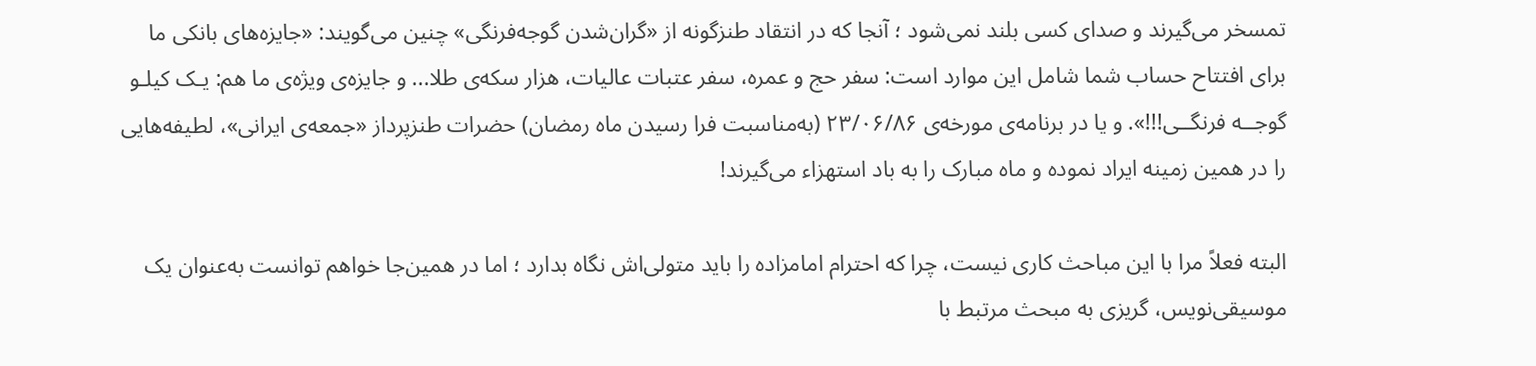تمسخر می‌گیرند و صدای کسی بلند نمی‌شود ؛ آنجا که در انتقاد طنزگونه از «گران‌شدن گوجه‌فرنگی» چنین می‌گویند: «جایزه‌های بانکی ما برای افتتاح حساب شما شامل این موارد است: سفر حج و عمره، سفر عتبات عالیات، هزار سکه‌ی طلا... و جایزه‌ی ویژه‌ی ما هم: یـک کیلـو گوجــه فرنگــی!!!». و یا در برنامه‌ی مورخه‌ی ۲۳/۰۶/۸۶ (به‌مناسبت فرا رسیدن ماه رمضان) حضرات طنزپرداز «جمعه‌ی ایرانی»، لطیفه‌هایی را در همین زمینه ایراد نموده و ماه مبارک را به باد استهزاء می‌گیرند!

البته فعلاً مرا با این مباحث کاری نیست، چرا که احترام امامزاده را باید متولی‌اش نگاه بدارد ؛ اما در همین‌جا خواهم توانست به‌عنوان یک موسیقی‌نویس، گریزی به مبحث مرتبط با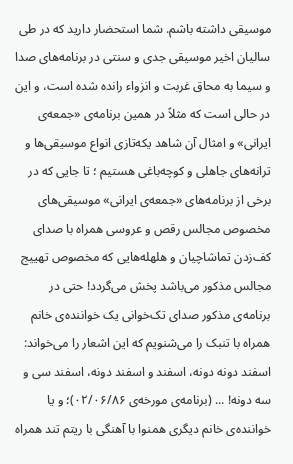موسیقی داشته باشم. شما استحضار دارید که در طی سالیان اخیر موسیقی جدی و سنتی در برنامه‌های صدا و سیما به محاق غربت و انزواء رانده شده است، و این در حالی است که مثلاً در همین برنامه‌ی «جمعه‌ی ایرانی» و امثال آن شاهد یکه‌تازی انواع موسیقی‌ها و ترانه‌های جاهلی و کوچه‌باغی هستیم ؛ تا جایی که در برخی از برنامه‌های «جمعه‌ی ایرانی» موسیقی‌های مخصوص مجالس رقص و عروسی همراه با صدای کف‌زدن تماشاچیان و هلهله‌هایی که مخصوص تهییج مجالس مذکور می‌باشد پخش می‌گردد! حتی در برنامه‌ی مذکور صدای تک‌خوانی یک خواننده‌ی خانم همراه با تنبک را می‌شنویم که این اشعار را می‌خواند:
اسفند دونه دونه، اسفند و اسفند دونه، اسفند سی و سه دونه! ... (برنامه‌ی مورخه‌ی ۰۲/۰۶/۸۶)؛ و یا خواننده‌ی خانم دیگری همنوا با آهنگی با ریتم تند همراه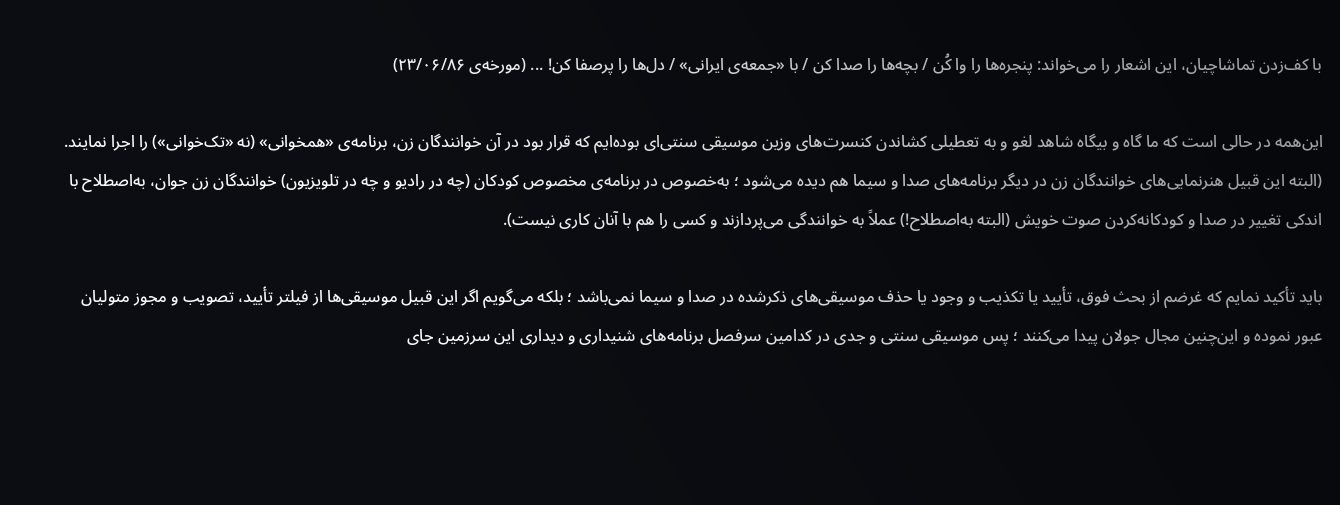با کف‌زدن تماشاچیان، این اشعار را می‌خواند: پنجره‌ها را وا کُن / بچه‌ها را صدا کن / با «جمعه‌ی ایرانی» / دل‌ها را پرصفا کن! ... (مورخه‌ی ۲۳/۰۶/۸۶)

این‌همه در حالی است که ما گاه و بیگاه شاهد لغو و به تعطیلی کشاندن کنسرت‌های وزین موسیقی سنتی‌ای بوده‌ایم که قرار بود در آن خوانندگان زن، برنامه‌ی «همخوانی» (نه «تک‌خوانی») را اجرا نمایند. (البته این قبیل هنرنمایی‌های خوانندگان زن در دیگر برنامه‌های صدا و سیما هم دیده می‌شود ؛ به‌خصوص در برنامه‌ی مخصوص کودکان (چه در رادیو و چه در تلویزیون) خوانندگان زن جوان، به‌اصطلاح با اندکی تغییر در صدا و کودکانه‌کردن صوت خویش (البته به‌اصطلاح!) عملاً به خوانندگی می‌پردازند و کسی را هم با آنان کاری نیست).

باید تأکید نمایم که غرضم از بحث فوق، تأیید یا تکذیب و وجود یا حذف موسیقی‌های ذکرشده در صدا و سیما نمی‌باشد ؛ بلکه می‌گویم اگر این قبیل موسیقی‌ها از فیلتر تأیید، تصویب و مجوز متولیان عبور نموده و این‌چنین مجال جولان پیدا می‌کنند ؛ پس موسیقی سنتی و جدی در کدامین سرفصل برنامه‌های شنیداری و دیداری این سرزمین جای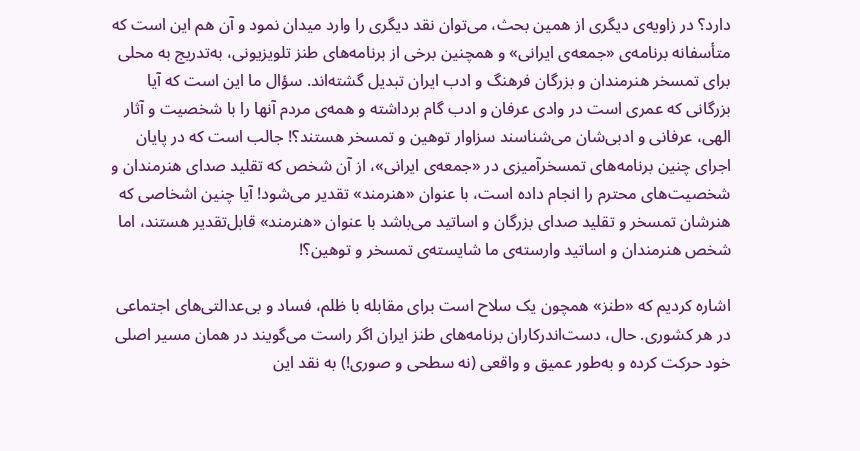دارد؟ در زاویه‌ی دیگری از همین بحث، می‌توان نقد دیگری را وارد میدان نمود و آن هم این است که متأسفانه برنامه‌ی «جمعه‌ی ایرانی» و همچنین برخی از برنامه‌های طنز تلویزیونی، به‌تدریج به محلی برای تمسخر هنرمندان و بزرگان فرهنگ و ادب ایران تبدیل گشته‌اند. سؤال ما این است که آیا بزرگانی که عمری است در وادی عرفان و ادب گام برداشته و همه‌ی مردم آنها را با شخصیت و آثار الهی، عرفانی و ادبی‌شان می‌شناسند سزاوار توهین و تمسخر هستند؟! جالب است که در پایان اجرای چنین برنامه‌های تمسخرآمیزی در «جمعه‌ی ایرانی»، از آن شخص که تقلید صدای هنرمندان و شخصیت‌های محترم را انجام داده است، با عنوان «هنرمند» تقدیر می‌شود! آیا چنین اشخاصی که هنرشان تمسخر و تقلید صدای بزرگان و اساتید می‌باشد با عنوان «هنرمند» قابل‌تقدیر هستند، اما شخص هنرمندان و اساتید وارسته‌ی ما شایسته‌ی تمسخر و توهین؟!

اشاره کردیم که «طنز» همچون یک سلاح است برای مقابله با ظلم، فساد و بی‌عدالتی‌های اجتماعی در هر کشوری. حال، دست‌اندرکاران برنامه‌های طنز ایران اگر راست می‌گویند در همان مسیر اصلی خود حرکت کرده و به‌طور عمیق و واقعی (نه سطحی و صوری!) به نقد این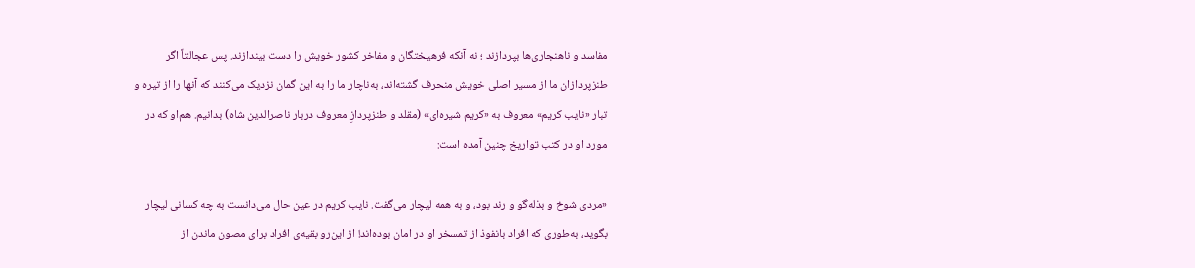مفاسد و ناهنجاری‌ها بپردازند ؛ نه آنکه فرهیختگان و مفاخر کشور خویش را دست بیندازند. پس عجالتاً اگر طنزپردازان ما از مسیر اصلی خویش منحرف گشته‌اند، به‌ناچار ما را به این گمان نزدیک می‌کنند که آنها را از تیره و تبار «نایب کریم» معروف به «کریم شیره‌ای» (مقلد و طنزپردازِ معروف دربار ناصرالدین شاه) بدانیم. هم‌او که در مورد او در کتب تواریخ چنین آمده است:

«مردی شوخ و بذله‌گو و رند بود، و به همه لیچار می‌گفت. نایب کریم در عین حال می‌دانست به چه کسانی لیچار بگوید، به‌طوری که افراد بانفوذ از تمسخر او در امان بوده‌اند! از این‌رو بقیه‌ی افراد برای مصون ماندن از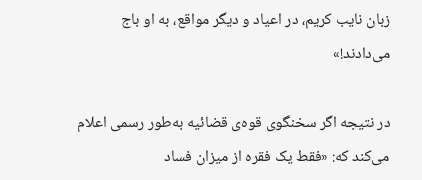زبان نایب کریم، در اعیاد و دیگر مواقع، به او باج می‌دادند!»

در نتیجه اگر سخنگوی قوه‌ی قضائیه به‌طور رسمی اعلام می‌کند که: «فقط یک فقره از میزان فساد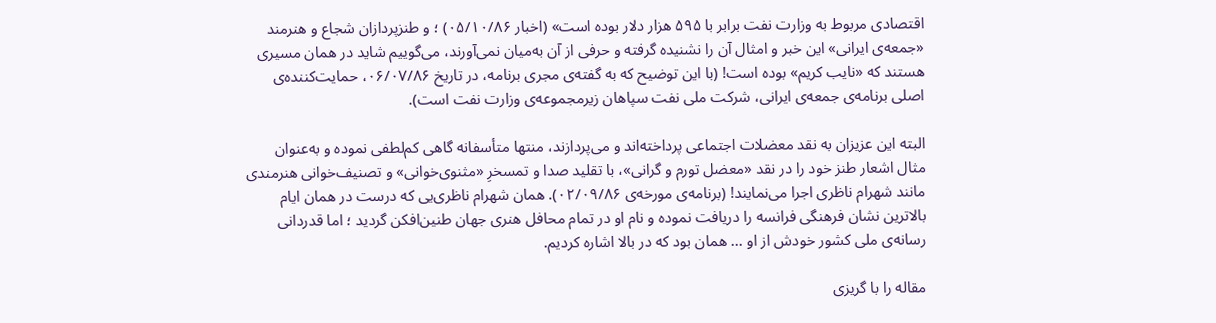اقتصادی مربوط به وزارت نفت برابر با ۵۹۵ هزار دلار بوده است» (اخبار ۰۵/۱۰/۸۶) ؛ و طنزپردازان شجاع و هنرمند «جمعه‌ی ایرانی» این خبر و امثال آن را نشنیده گرفته و حرفی از آن به‌میان نمی‌آورند، می‌گوییم شاید در همان مسیری  هستند که «نایب کریم» بوده است! (با این توضیح که به گفته‌ی مجری برنامه، در تاریخ ۰۶/۰۷/۸۶، حمایت‌کننده‌ی اصلی برنامه‌ی جمعه‌ی ایرانی، شرکت ملی نفت سپاهان زیرمجموعه‌ی وزارت نفت است).

البته این عزیزان به نقد معضلات اجتماعی پرداخته‌اند و می‌پردازند، منتها متأسفانه گاهی کم‌لطفی نموده و به‌عنوان مثال اشعار طنز خود را در نقد «معضل تورم و گرانی»، با تقلید صدا و تمسخرِ «مثنوی‌خوانی» و تصنیف‌خوانی هنرمندی مانند شهرام ناظری اجرا می‌نمایند! (برنامه‌ی مورخه‌ی ۰۲/۰۹/۸۶). همان شهرام ناظری‌یی که درست در همان ایام بالاترین نشان فرهنگی فرانسه را دریافت نموده و نام او در تمام محافل هنری جهان طنین‌افکن گردید ؛ اما قدردانی رسانه‌ی ملی کشور خودش از او ... همان بود که در بالا اشاره کردیم.

مقاله را با گریزی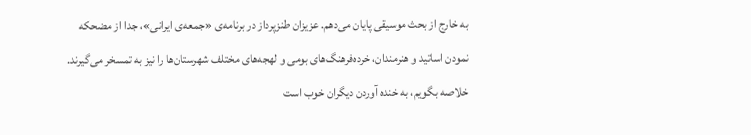به خارج از بحث موسیقی پایان می‌دهم. عزیزان طنزپرداز در برنامه‌ی «جمعه‌ی ایرانی»، جدا از مضحکه نمودن اساتید و هنرمندان، خرده‌فرهنگ‌های بومی و لهجه‌های مختلف شهرستان‌ها را نیز به تمسخر می‌گیرند. خلاصه بگویم، به خنده آوردن دیگران خوب است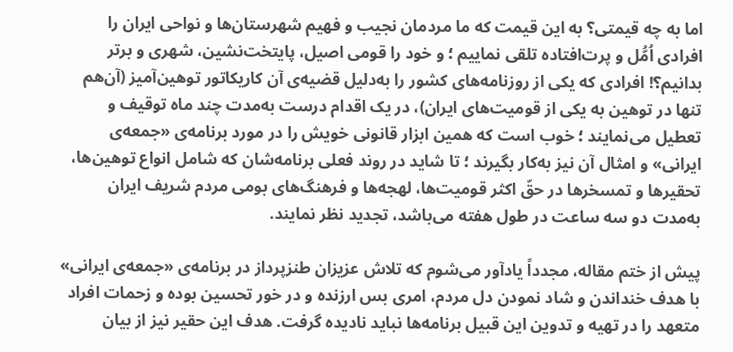اما به چه قیمتی؟ به این قیمت که ما مردمان نجیب و فهیم شهرستان‌ها و نواحی ایران را افرادی اُمُّل و پرت‌افتاده تلقی نماییم ؛ و خود را قومی اصیل، پایتخت‌نشین، شهری و برتر بدانیم؟! افرادی که یکی از روزنامه‌های کشور را به‌دلیل قضیه‌ی آن کاریکاتور توهین‌آمیز (آن‌هم تنها در توهین به یکی از قومیت‌های ایران)، در یک اقدام درست به‌مدت چند ماه توقیف و تعطیل می‌نمایند ؛ خوب است که همین ابزار قانونی خویش را در مورد برنامه‌ی «جمعه‌ی ایرانی» و امثال آن نیز به‌کار بگیرند ؛ تا شاید در روند فعلی برنامه‌شان که شامل انواع توهین‌ها، تحقیرها و تمسخرها در حقّ اکثر قومیت‌ها، لهجه‌ها و فرهنگ‌های بومی مردم شریف ایران به‌مدت دو سه ساعت در طول هفته می‌باشد، تجدید نظر نمایند.

پیش از ختم مقاله، مجدداً یادآور می‌شوم که تلاش عزیزان طنزپرداز در برنامه‌ی «جمعه‌ی ایرانی» با هدف خنداندن و شاد نمودن دل مردم، امری بس ارزنده و در خور تحسین بوده و زحمات افراد متعهد را در تهیه و تدوین این قبیل برنامه‌ها نباید نادیده گرفت. هدف این حقیر نیز از بیان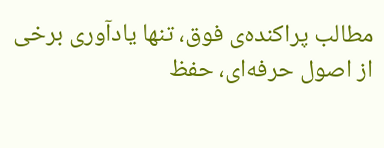مطالب پراکنده‌ی فوق، تنها یادآوری برخی از اصول حرفه‌ای، حفظ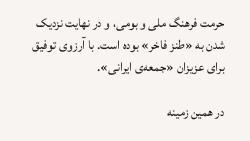حرمت فرهنگ ملی و بومی، و در نهایت نزدیک شدن به «طنز فاخر» بوده است. با آرزوی توفیق برای عزیزان «جمعه‌ی ایرانی».

در همین زمینه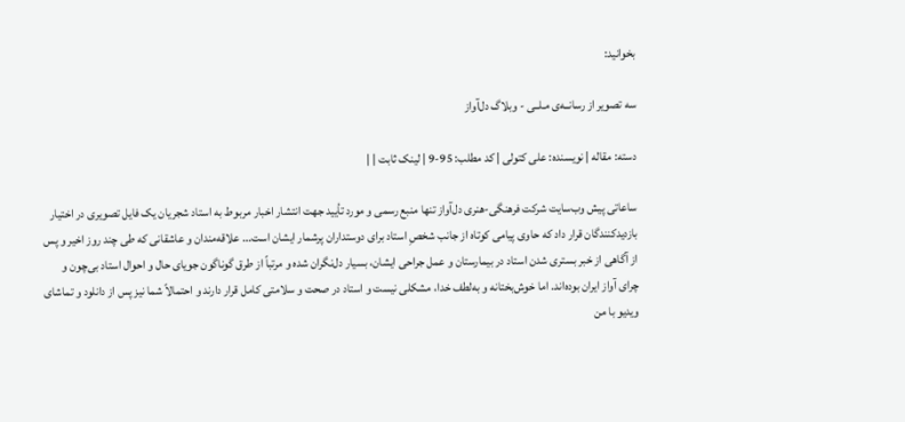بخوانید:

سه تصویر از رسانــه‌ی مـلــی - وبلاگ دل‌آواز

دسته: مقاله | نویسنده: علی کتولی | کد مطلب: 95-9 | لینک ثابت | |

ساعاتی پیش وب‌سایت شرکت فرهنگی-هنری دل‌آواز تنها منبع رسمی و مورد تأیید جهت انتشار اخبار مربوط به استاد شجریان یک فایل تصویری در اختیار بازدیدکنندگان قرار داد که حاوی پیامی کوتاه از جانب شخصِ استاد برای دوستداران پرشمار ایشان است... علاقه‌مندان و عاشقانی که طی چند روز اخیر و پس از آگاهی از خبر بستری شدن استاد در بیمارستان و عمل جراحی ایشان، بسیار دل‌نگران شده و مرتباً از طرق گوناگون جویای حال و احوال استاد بی‌چون و چرای آواز ایران بوده‌اند. اما خوش‌بختانه و به‌لطف خدا، مشکلی نیست و استاد در صحت و سلامتی کامل قرار دارند و احتمالاً شما نیز پس از دانلود و تماشای ویدیو با من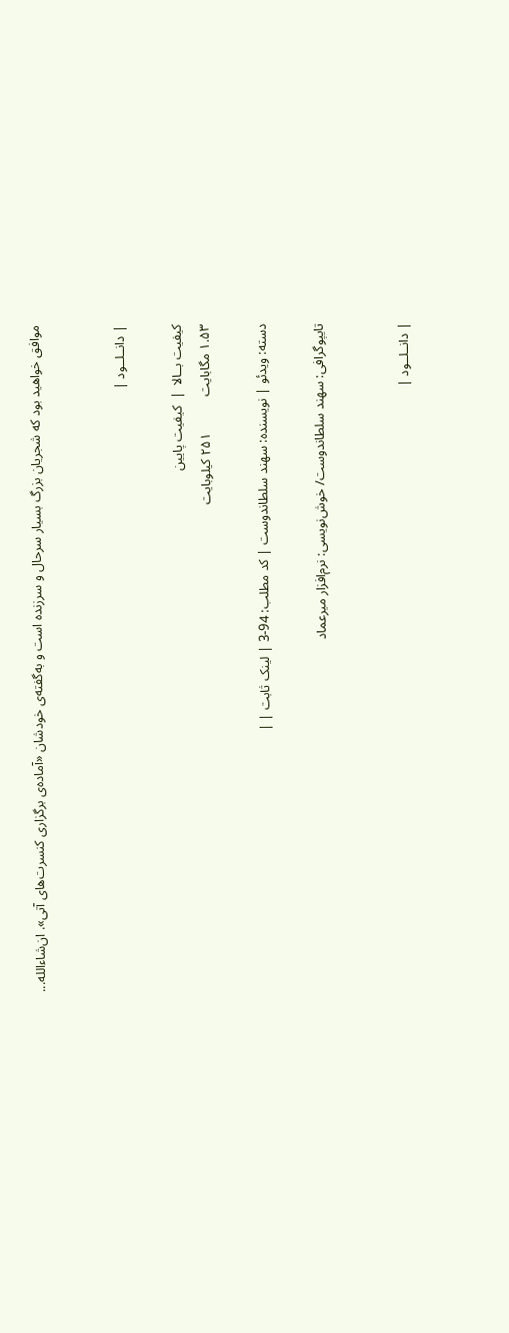موافق خواهید بود که شجریان بزرگ بسیار سرحال و سرزنده است و به‌گفته‌ی خودشان «آماده‌ی برگزاری کنسرت‌های آتی». ان‌شاءالله...


| دانــلــود |

کیفیت بــالا  |  کیفیت پایین
۱.۵۳ مگابایت           ۲۵۱ کیلوبایت

دسته: ویدئو | نویسنده: سهند سلطاندوست | کد مطلب: 94-3 | لینک ثابت | |

تایپوگرافی: سهند سلطاندوست/ خوش‌نویسی: نرم‌افزار میرعماد


| دانــلــود |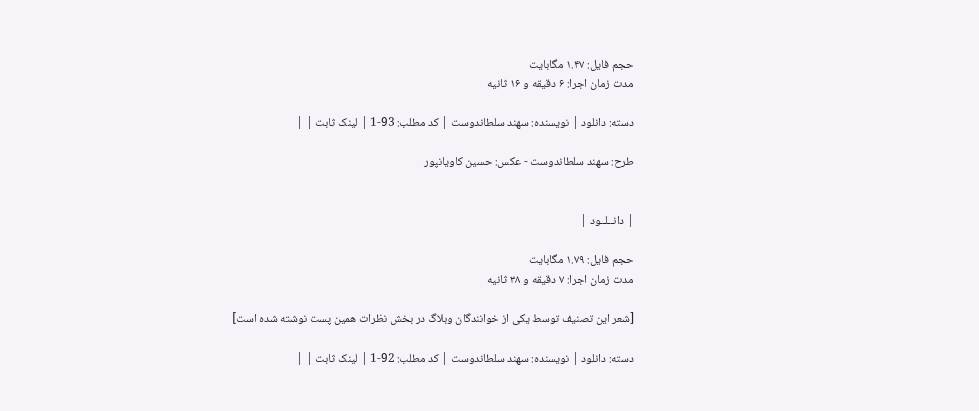حجم فایل: ۱.۴۷ مگابایت
مدت زمان اجرا: ۶ دقیقه و ۱۶ ثانیه

دسته: دانلود | نویسنده: سهند سلطاندوست | کد مطلب: 93-1 | لینک ثابت | |

طرح: سهند سلطاندوست - عکس: حسین کاویانپور


| دانــلــود |

حجم فایل: ۱.۷۹ مگابایت
مدت زمان اجرا: ۷ دقیقه و ۳۸ ثانیه

[شعر این تصنیف توسط یکی از خوانندگان وبلاگ در بخش نظرات همین پست نوشته شده است]

دسته: دانلود | نویسنده: سهند سلطاندوست | کد مطلب: 92-1 | لینک ثابت | |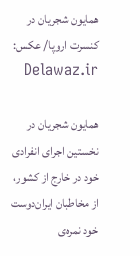همایون شجریان در کنسرت اروپا/ عکس: Delawaz.ir

همايون شجريان در نخستين اجرای انفرادی خود در خارج از كشور، از مخاطبان ايران‌دوست خود نمره‌ی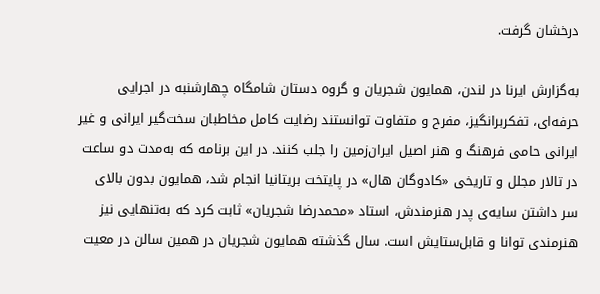درخشان گرفت.

به‌گزارش ايرنا در لندن، همايون شجريان و گروه دستان شامگاه چهارشنبه در اجرايی حرفه‌ای، تفكربرانگيز، مفرح و متفاوت توانستند رضايت كامل مخاطبان سخت‌گير ايرانی و غير ايرانی حامی فرهنگ و هنر اصيل ايران‌زمين را جلب كنند. در اين برنامه كه به‌مدت دو ساعت در تالار مجلل و تاريخی «كادوگان هال» در پايتخت بريتانيا انجام شد، همايون بدون بالای سر داشتن سايه‌ی پدر هنرمندش، استاد «محمدرضا شجريان» ثابت كرد كه به‌تنهايی نيز هنرمندی توانا و قابل‌ستايش است. سال گذشته همايون شجريان در همين سالن در معيت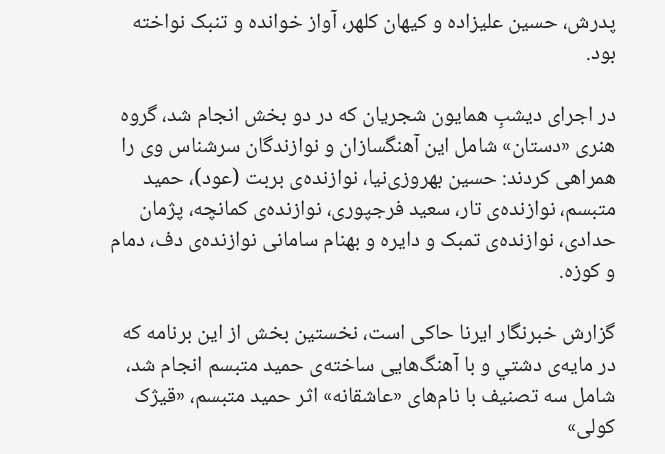پدرش، حسين عليزاده و كيهان كلهر، آواز خوانده و تنبک نواخته بود.

در اجرای ديشبِ همايون شجريان كه در دو بخش انجام شد، گروه هنری «دستان» شامل اين آهنگسازان و نوازندگان سرشناس وی را همراهی كردند: حسين بهروزی‌نيا، نوازنده‌ی بربت (عود)، حميد متبسم، نوازنده‌ی تار، سعيد فرجپوری، نوازنده‌ی كمانچه، پژمان حدادی، نوازنده‌ی تمبک و دايره و بهنام سامانی نوازنده‌ی دف، دمام و كوزه.

گزارش خبرنگار ايرنا حاكی است، نخستين بخش از اين برنامه كه در مايه‌ی دشتي و با آهنگ‌هايی ساخته‌ی حميد متبسم انجام شد، شامل سه تصنيف با نام‌های «عاشقانه» اثر حميد متبسم، «قيژک كولی»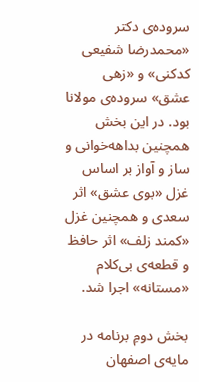سروده‌ی دكتر «محمدرضا شفيعی كدكنی» و «زهی عشق» سروده‌ی مولانا بود. در اين بخش همچنين بداهه‌خوانی و ساز و آواز بر اساس غزل «بوی عشق» اثر سعدی و همچنين غزل «كمند زلف» اثر حافظ و قطعه‌ی بی‌كلام «مستانه» اجرا شد.

بخش دومِ برنامه در مايه‌ی اصفهان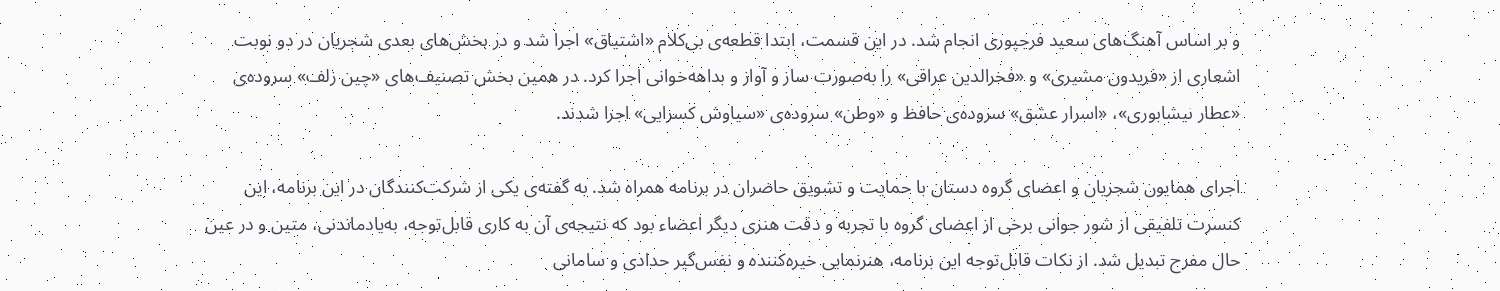و بر اساس آهنگ‌های سعيد فرجپوری انجام شد. در اين قسمت، ابتدا قطعه‌ی بی‌كلام «اشتياق» اجرا شد و در بخش‌های بعدی شجريان در دو نوبت اشعاری از «فريدون مشيری» و «فخرالدين عراقی» را به‌صورت ساز و آواز و بداهه‌خوانی اجرا كرد. در همين بخش تصنيف‌های «چين زلف» سروده‌ی «عطار نيشابوری»، «اسرار عشق» سروده‌ی حافظ و «وطن» سروده‌ی «سياوش كسرايی» اجرا شدند.

اجرای همايون شجريان و اعضای گروه دستان با حمايت و تشويق حاضران در برنامه همراه شد. به گفته‌ی يكی از شركت‌كنندگان در اين برنامه، اين كنسرت تلفيقی از شور جوانی برخی از اعضای گروه با تجربه و دقت هنری ديگر اعضاء بود كه نتيجه‌ی آن به كاری قابل‌توجه، به‌يادماندنی، متين و در عين حال مفرح تبديل شد. از نكات قابل‌توجه اين برنامه، هنرنمايی خيره‌كننده و نفس‌گير حدادی و سامانی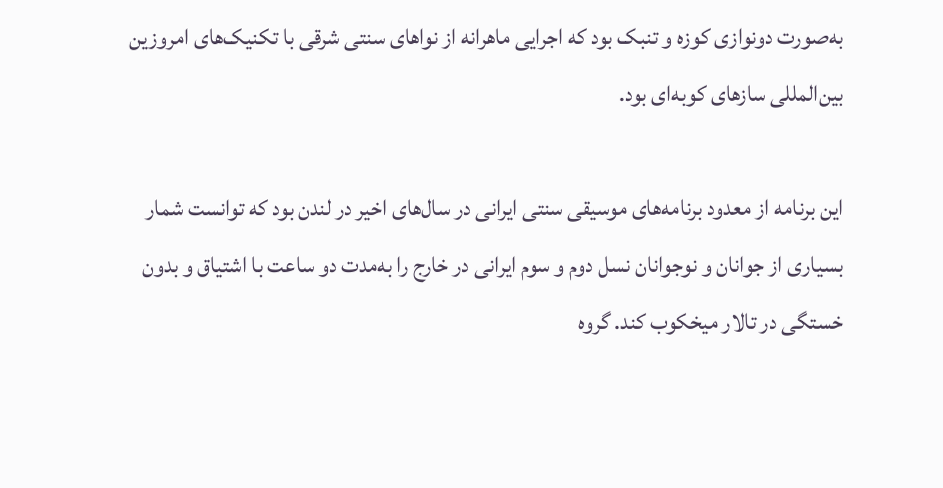به‌صورت دونوازی كوزه و تنبک بود كه اجرايی ماهرانه از نواهای سنتی شرقی با تكنيک‌های امروزين بين‌المللی سازهای كوبه‌ای بود.

اين برنامه از معدود برنامه‌های موسيقی سنتی ايرانی در سال‌های اخير در لندن بود كه توانست شمار بسياری از جوانان و نوجوانان نسل دوم و سوم ايرانی در خارج را به‌مدت دو ساعت با اشتياق و بدون خستگی در تالار ميخكوب كند. گروه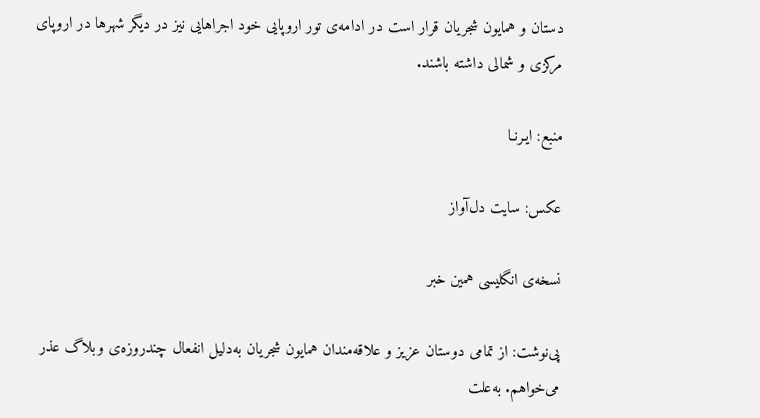دستان و همايون شجريان قرار است در ادامه‌ی تور اروپايی خود اجراهايی نيز در ديگر شهرها در اروپای مركزی و شمالی داشته باشند.

منبع: ایـرنـا

عکس: سایت دل‌آواز

نسخه‌ی انگلیسی همین خبر

پی‌نوشت: از تمامی دوستان عزیز و علاقه‌مندان همایون شجریان به‌دلیل انفعال چندروزه‌ی وبلاگ عذر می‌خواهم. به‌علت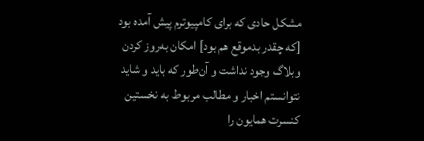مشکل حادی که برای کامپیوترم پیش آمده بود [که چقدر بدموقع هم بود] امکان به‌روز کردن وبلاگ وجود نداشت و آن‌طور که باید و شاید نتوانستم اخبار و مطالب مربوط به نخستین کنسرت همایون را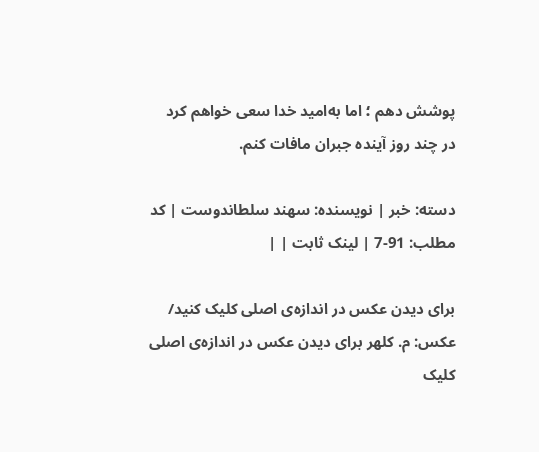پوشش دهم ؛‌ اما به‌امید خدا سعی خواهم کرد در چند روز آینده جبران مافات کنم.

دسته: خبر | نویسنده: سهند سلطاندوست | کد مطلب: 91-7 | لینک ثابت | |

برای دیدن عکس در اندازه‌ی اصلی کلیک کنید/ عکس: م. کلهر برای دیدن عکس در اندازه‌ی اصلی کلیک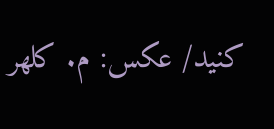کنید/ عکس: م. کلهر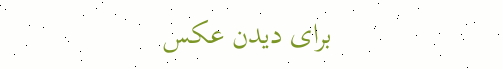برای دیدن عکس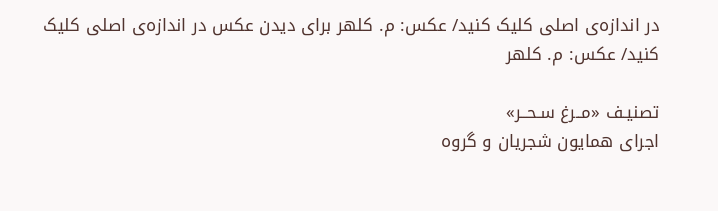در اندازه‌ی اصلی کلیک کنید/ عکس: م. کلهر برای دیدن عکس در اندازه‌ی اصلی کلیک کنید/ عکس: م. کلهر

تصنیـف «مــرغ سـحــر»
اجرای همایون شجریان و گروه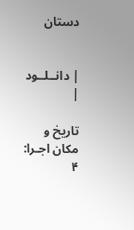دستان


| دانــلــود |

تاریخ و مکان اجـرا: ۴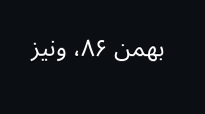بهمن ۸۶، ونیز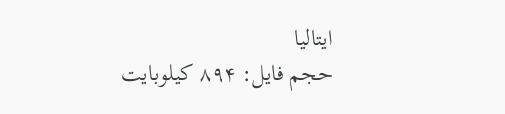ایتالیا
حجم فایل: ۸۹۴ کیلوبایت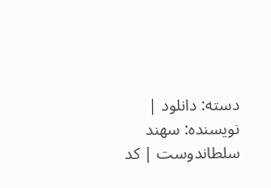دسته: دانلود | نویسنده: سهند سلطاندوست | کد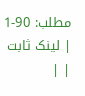مطلب: 90-1 | لینک ثابت | |